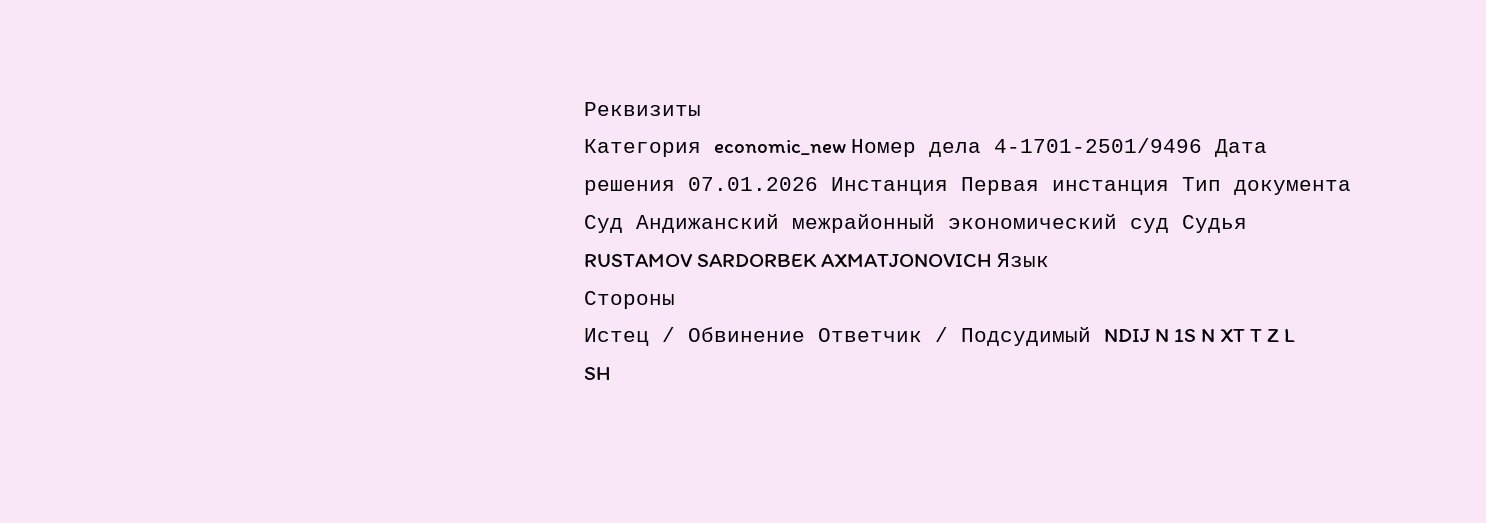Реквизиты
Категория economic_new Номер дела 4-1701-2501/9496 Дата решения 07.01.2026 Инстанция Первая инстанция Тип документа Суд Андижанский межрайонный экономический суд Судья RUSTAMOV SARDORBEK AXMATJONOVICH Язык
Стороны
Истец / Обвинение Ответчик / Подсудимый NDIJ N 1S N XT T Z L SH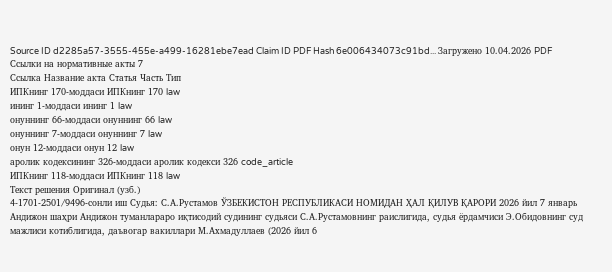Source ID d2285a57-3555-455e-a499-16281ebe7ead Claim ID PDF Hash 6e006434073c91bd... Загружено 10.04.2026 PDF
Ссылки на нормативные акты 7
Ссылка Название акта Статья Часть Тип
ИПКнинг 170-моддаси ИПКнинг 170 law
ининг 1-моддаси ининг 1 law
онуннинг 66-моддаси онуннинг 66 law
онуннинг 7-моддаси онуннинг 7 law
онун 12-моддаси онун 12 law
аролик кодексининг 326-моддаси аролик кодекси 326 code_article
ИПКнинг 118-моддаси ИПКнинг 118 law
Текст решения Оригинал (узб.)
4-1701-2501/9496-сонли иш Судья: С.А.Рустамов ЎЗБЕКИСТОН РЕСПУБЛИКАСИ НОМИДАН ҲАЛ ҚИЛУВ ҚАРОРИ 2026 йил 7 январь Андижон шаҳри Андижон туманлараро иқтисодий судининг судьяси С.А.Рустамовнинг раислигида, судья ёрдамчиси Э.Обидовнинг суд мажлиси котиблигида, даъвогар вакиллари М.Ахмадуллаев (2026 йил 6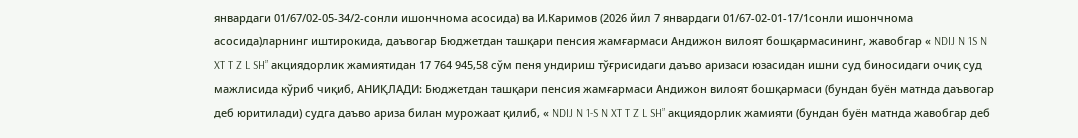январдаги 01/67/02-05-34/2-сонли ишончнома асосида) ва И.Каримов (2026 йил 7 январдаги 01/67-02-01-17/1сонли ишончнома асосида)ларнинг иштирокида, даъвогар Бюджетдан ташқари пенсия жамғармаси Андижон вилоят бошқармасининг, жавобгар « NDIJ N 1S N XT T Z L SH” акциядорлик жамиятидан 17 764 945,58 сўм пеня ундириш тўғрисидаги даъво аризаси юзасидан ишни суд биносидаги очиқ суд мажлисида кўриб чиқиб, АНИҚЛАДИ: Бюджетдан ташқари пенсия жамғармаси Андижон вилоят бошқармаси (бундан буён матнда даъвогар деб юритилади) судга даъво ариза билан мурожаат қилиб, « NDIJ N 1-S N XT T Z L SH” акциядорлик жамияти (бундан буён матнда жавобгар деб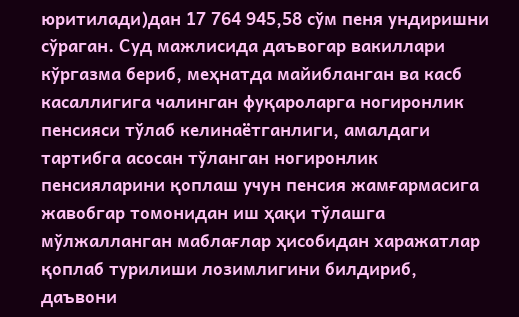юритилади)дан 17 764 945,58 сўм пеня ундиришни сўраган. Суд мажлисида даъвогар вакиллари кўргазма бериб, меҳнатда майибланган ва касб касаллигига чалинган фуқароларга ногиронлик пенсияси тўлаб келинаётганлиги, амалдаги тартибга асосан тўланган ногиронлик пенсияларини қоплаш учун пенсия жамғармасига жавобгар томонидан иш ҳақи тўлашга мўлжалланган маблағлар ҳисобидан харажатлар қоплаб турилиши лозимлигини билдириб, даъвони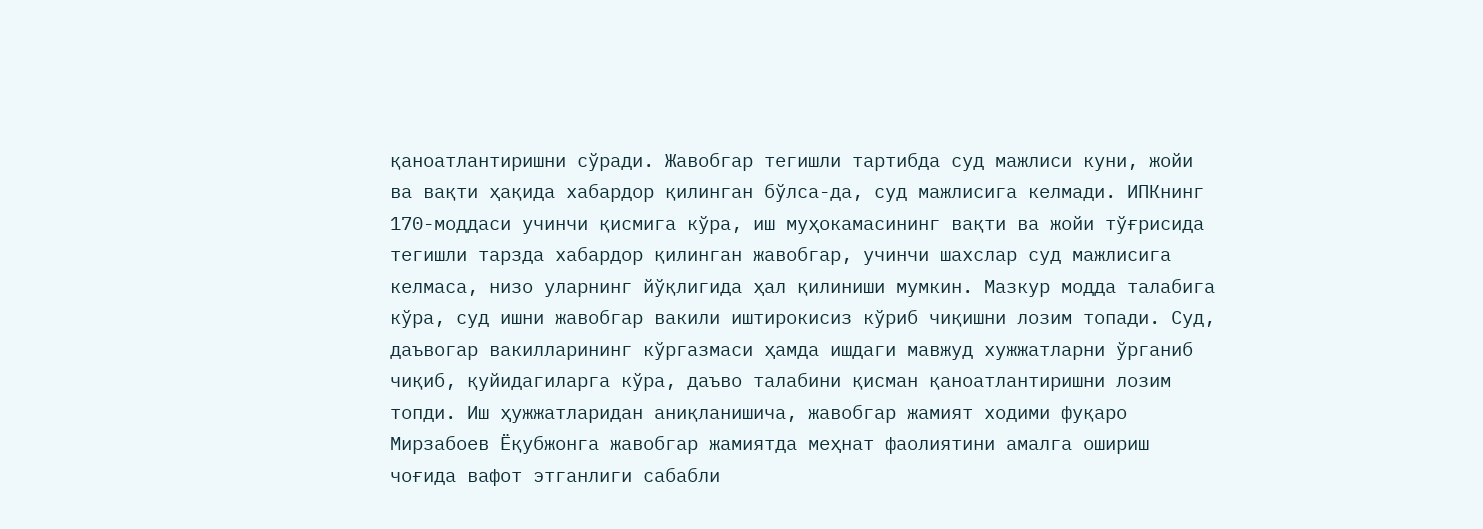қаноатлантиришни сўради. Жавобгар тегишли тартибда суд мажлиси куни, жойи ва вақти ҳақида хабардор қилинган бўлса-да, суд мажлисига келмади. ИПКнинг 170-моддаси учинчи қисмига кўра, иш муҳокамасининг вақти ва жойи тўғрисида тегишли тарзда хабардор қилинган жавобгар, учинчи шахслар суд мажлисига келмаса, низо уларнинг йўқлигида ҳал қилиниши мумкин. Мазкур модда талабига кўра, суд ишни жавобгар вакили иштирокисиз кўриб чиқишни лозим топади. Суд, даъвогар вакилларининг кўргазмаси ҳамда ишдаги мавжуд хужжатларни ўрганиб чиқиб, қуйидагиларга кўра, даъво талабини қисман қаноатлантиришни лозим топди. Иш ҳужжатларидан аниқланишича, жавобгар жамият ходими фуқаро Мирзабоев Ёқубжонга жавобгар жамиятда меҳнат фаолиятини амалга ошириш чоғида вафот этганлиги сабабли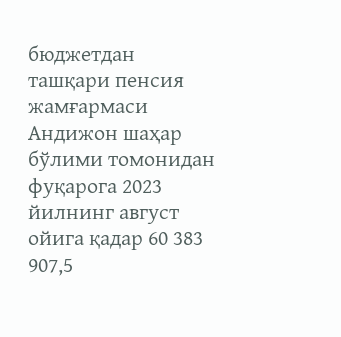бюджетдан ташқари пенсия жамғармаси Андижон шаҳар бўлими томонидан фуқарога 2023 йилнинг август ойига қадар 60 383 907,5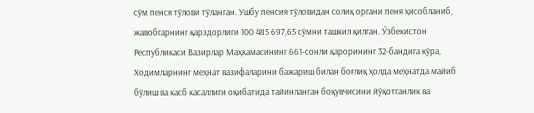сўм пенся тўлови тўланган. Ушбу пенсия тўловидан солиқ органи пеня ҳисобланиб, жавобгарнинг қарздорлиги 100 485 697,65 сўмни ташкил қилган. Ўзбекистон Республикаси Вазирлар Маҳкамасининг 661-сонли қарорининг 32-бандига кўра, Ходимларнинг меҳнат вазифаларини бажариш билан боғлиқ ҳолда меҳнатда майиб бўлиш ва касб касаллиги оқибатида тайинланган боқувчисини йўқотганлик ва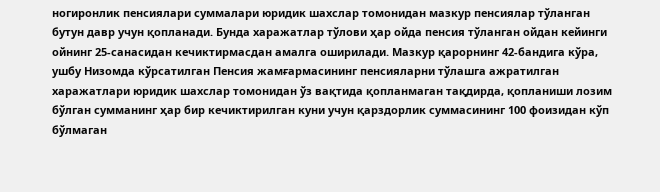ногиронлик пенсиялари суммалари юридик шахслар томонидан мазкур пенсиялар тўланган бутун давр учун қопланади. Бунда харажатлар тўлови ҳар ойда пенсия тўланган ойдан кейинги ойнинг 25-санасидан кечиктирмасдан амалга оширилади. Мазкур қарорнинг 42-бандига кўра, ушбу Низомда кўрсатилган Пенсия жамғармасининг пенсияларни тўлашга ажратилган харажатлари юридик шахслар томонидан ўз вақтида қопланмаган тақдирда, қопланиши лозим бўлган сумманинг ҳар бир кечиктирилган куни учун қарздорлик суммасининг 100 фоизидан кўп бўлмаган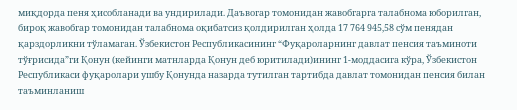миқдорда пеня ҳисобланади ва ундирилади. Даъвогар томонидан жавобгарга талабнома юборилган, бироқ жавобгар томонидан талабнома оқибатсиз қолдирилган ҳолда 17 764 945,58 сўм пенядан қарздорликни тўламаган. Ўзбекистон Республикасининг “Фуқароларнинг давлат пенсия таъминоти тўғрисида”ги Қонун (кейинги матнларда Қонун деб юритилади)ининг 1-моддасига кўра, Ўзбекистон Республикаси фуқаролари ушбу Қонунда назарда тутилган тартибда давлат томонидан пенсия билан таъминланиш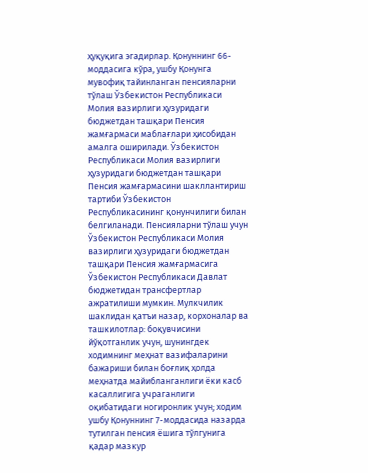ҳуқуқига эгадирлар. Қонуннинг 66-моддасига кўра, ушбу Қонунга мувофиқ тайинланган пенсияларни тўлаш Ўзбекистон Республикаси Молия вазирлиги ҳузуридаги бюджетдан ташқари Пенсия жамғармаси маблағлари ҳисобидан амалга оширилади. Ўзбекистон Республикаси Молия вазирлиги ҳузуридаги бюджетдан ташқари Пенсия жамғармасини шакллантириш тартиби Ўзбекистон Республикасининг қонунчилиги билан белгиланади. Пенсияларни тўлаш учун Ўзбекистон Республикаси Молия вазирлиги ҳузуридаги бюджетдан ташқари Пенсия жамғармасига Ўзбекистон Республикаси Давлат бюджетидан трансфертлар ажратилиши мумкин. Мулкчилик шаклидан қатъи назар, корхоналар ва ташкилотлар: боқувчисини йўқотганлик учун, шунингдек ходимнинг меҳнат вазифаларини бажариши билан боғлиқ ҳолда меҳнатда майибланганлиги ёки касб касаллигига учраганлиги оқибатидаги ногиронлик учун; ходим ушбу Қонуннинг 7-моддасида назарда тутилган пенсия ёшига тўлгунига қадар мазкур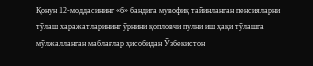Қонун 12-моддасининг «б» бандига мувофиқ тайинланган пенсияларни тўлаш харажатларининг ўрнини қопловчи пулни иш ҳақи тўлашга мўлжалланган маблағлар ҳисобидан Ўзбекистон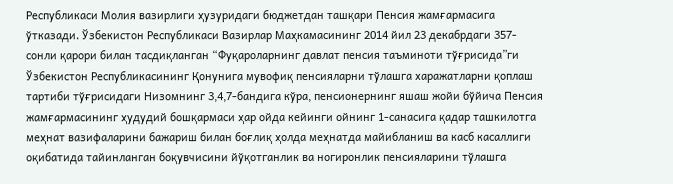Республикаси Молия вазирлиги ҳузуридаги бюджетдан ташқари Пенсия жамғармасига ўтказади. Ўзбекистон Республикаси Вазирлар Маҳкамасининг 2014 йил 23 декабрдаги 357-сонли қарори билан тасдиқланган “Фуқароларнинг давлат пенсия таъминоти тўғрисида”ги Ўзбекистон Республикасининг Қонунига мувофиқ пенсияларни тўлашга харажатларни қоплаш тартиби тўғрисидаги Низомнинг 3,4,7-бандига кўра, пенсионернинг яшаш жойи бўйича Пенсия жамғармасининг ҳудудий бошқармаси ҳар ойда кейинги ойнинг 1-санасига қадар ташкилотга меҳнат вазифаларини бажариш билан боғлиқ ҳолда меҳнатда майибланиш ва касб касаллиги оқибатида тайинланган боқувчисини йўқотганлик ва ногиронлик пенсияларини тўлашга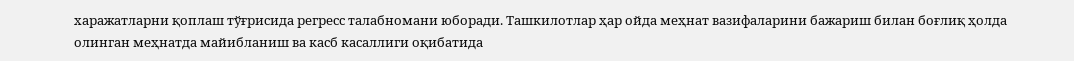харажатларни қоплаш тўғрисида регресс талабномани юборади. Ташкилотлар ҳар ойда меҳнат вазифаларини бажариш билан боғлиқ ҳолда олинган меҳнатда майибланиш ва касб касаллиги оқибатида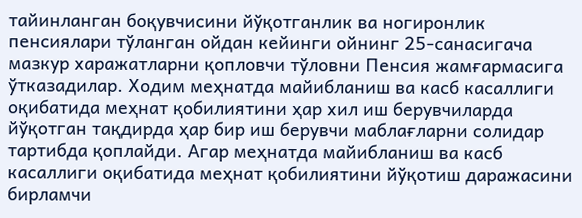тайинланган боқувчисини йўқотганлик ва ногиронлик пенсиялари тўланган ойдан кейинги ойнинг 25-санасигача мазкур харажатларни қопловчи тўловни Пенсия жамғармасига ўтказадилар. Ходим меҳнатда майибланиш ва касб касаллиги оқибатида меҳнат қобилиятини ҳар хил иш берувчиларда йўқотган тақдирда ҳар бир иш берувчи маблағларни солидар тартибда қоплайди. Агар меҳнатда майибланиш ва касб касаллиги оқибатида меҳнат қобилиятини йўқотиш даражасини бирламчи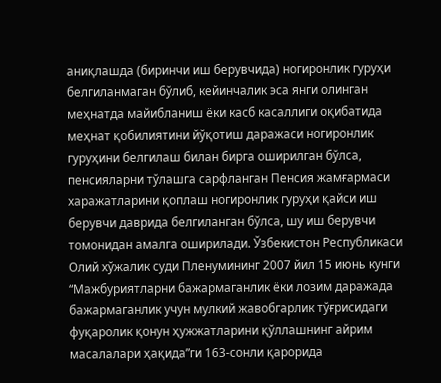аниқлашда (биринчи иш берувчида) ногиронлик гуруҳи белгиланмаган бўлиб, кейинчалик эса янги олинган меҳнатда майибланиш ёки касб касаллиги оқибатида меҳнат қобилиятини йўқотиш даражаси ногиронлик гуруҳини белгилаш билан бирга оширилган бўлса, пенсияларни тўлашга сарфланган Пенсия жамғармаси харажатларини қоплаш ногиронлик гуруҳи қайси иш берувчи даврида белгиланган бўлса, шу иш берувчи томонидан амалга оширилади. Ўзбекистон Республикаси Олий хўжалик суди Пленумининг 2007 йил 15 июнь кунги “Мажбуриятларни бажармаганлик ёки лозим даражада бажармаганлик учун мулкий жавобгарлик тўғрисидаги фуқаролик қонун ҳужжатларини қўллашнинг айрим масалалари ҳақида”ги 163-сонли қарорида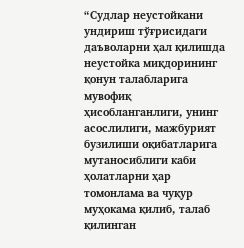“Судлар неустойкани ундириш тўғрисидаги даъволарни ҳал қилишда неустойка миқдорининг қонун талабларига мувофиқ ҳисобланганлиги, унинг асослилиги, мажбурият бузилиши оқибатларига мутаносиблиги каби ҳолатларни ҳар томонлама ва чуқур муҳокама қилиб, талаб қилинган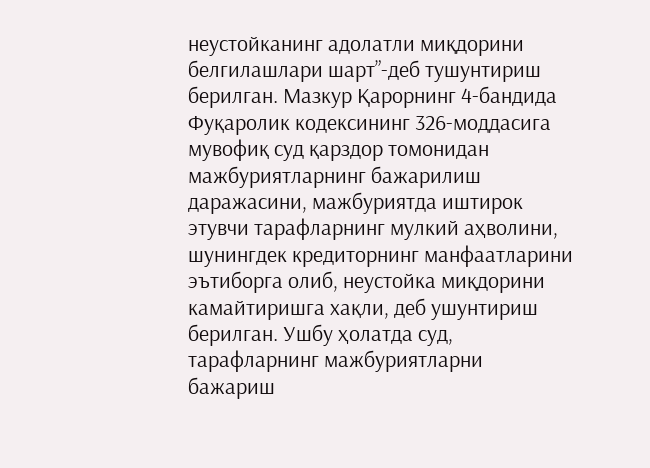неустойканинг адолатли миқдорини белгилашлари шарт”-деб тушунтириш берилган. Мазкур Қарорнинг 4-бандида Фуқаролик кодексининг 326-моддасига мувофиқ суд қарздор томонидан мажбуриятларнинг бажарилиш даражасини, мажбуриятда иштирок этувчи тарафларнинг мулкий аҳволини, шунингдек кредиторнинг манфаатларини эътиборга олиб, неустойка миқдорини камайтиришга хақли, деб ушунтириш берилган. Ушбу ҳолатда суд, тарафларнинг мажбуриятларни бажариш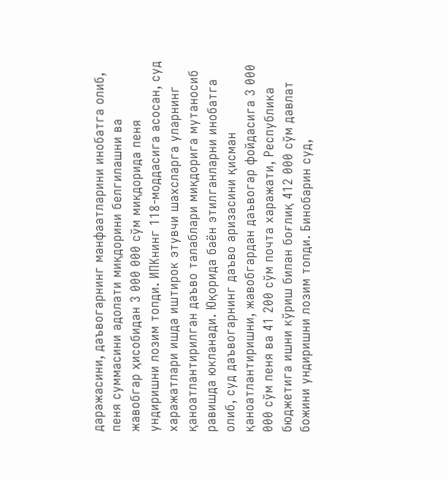даражасини, даъвогарнинг манфаатларини инобатга олиб, пеня суммасини адолати миқдорини белгилашни ва жавобгар ҳисобидан 3 000 000 сўм миқдорида пеня ундиришни лозим топди. ИПКнинг 118-моддасига асосан, суд харажатлари ишда иштирок этувчи шахсларга уларнинг қаноатлантирилган даъво талаблари миқдорига мутаносиб равишда юкланади. Юқорида баён этилганларни инобатга олиб, суд даъвогарнинг даъво аризасини қисман қаноатлантиришни, жавобгардан даъвогар фойдасига 3 000 000 сўм пеня ва 41 200 сўм почта харажати, Республика бюджетига ишни кўриш билан боғлиқ 412 000 сўм давлат божини ундиришни лозим топди. Бинобарин суд,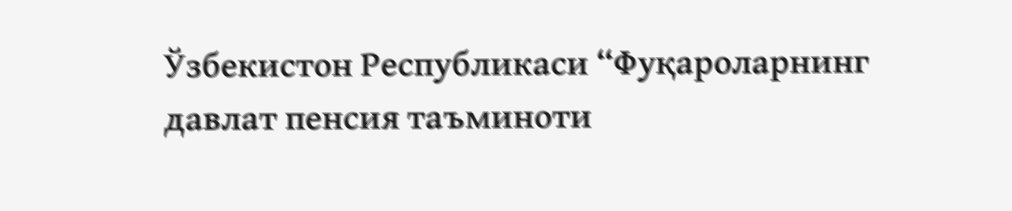Ўзбекистон Республикаси “Фуқароларнинг давлат пенсия таъминоти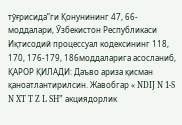тўғрисида”ги Қонунининг 47, 66-моддалари, Ўзбекистон Республикаси Иқтисодий процессуал кодексининг 118, 170, 176-179, 186моддаларига асосланиб, ҚАРОР ҚИЛАДИ: Даъво ариза қисман қаноатлантирилсин. Жавобгар « NDIJ N 1-S N XT T Z L SH” акциядорлик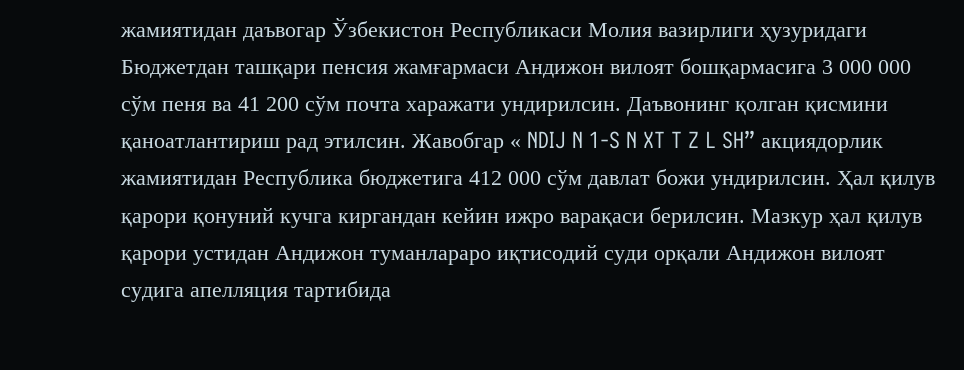жамиятидан даъвогар Ўзбекистон Республикаси Молия вазирлиги ҳузуридаги Бюджетдан ташқари пенсия жамғармаси Андижон вилоят бошқармасига 3 000 000 сўм пеня ва 41 200 сўм почта харажати ундирилсин. Даъвонинг қолган қисмини қаноатлантириш рад этилсин. Жавобгар « NDIJ N 1-S N XT T Z L SH” акциядорлик жамиятидан Республика бюджетига 412 000 сўм давлат божи ундирилсин. Ҳал қилув қарори қонуний кучга киргандан кейин ижро варақаси берилсин. Мазкур ҳал қилув қарори устидан Андижон туманлараро иқтисодий суди орқали Андижон вилоят судига апелляция тартибида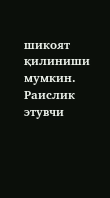шикоят қилиниши мумкин. Раислик этувчи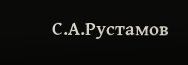С.А.Рустамов